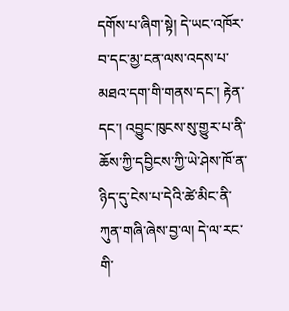དགོས་པ་ཞིག་སྟེ། དེ་ཡང་འཁོར་བ་དང་མྱ་ངན་ལས་འདས་པ་མཐའ་དག་གི་གནས་དང་། རྟེན་དང་། འབྱུང་ཁུངས་སུ་གྱུར་པ་ནི་ཆོས་ཀྱི་དབྱིངས་ཀྱི་ཡེ་ཤེས་ཁོ་ན་ཉིད་དུ་ངེས་པ་དེའི་ཚེ་མིང་ནི་ཀུན་གཞི་ཞེས་བྱ་ལ། དེ་ལ་རང་གི་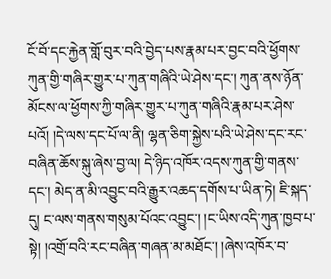ངོ་བོ་དང་རྐྱེན་གློ་བུར་བའི་བྱེད་པས་རྣམ་པར་བྱང་བའི་ཕྱོགས་ཀུན་གྱི་གཞིར་གྱུར་པ་ཀུན་གཞིའི་ཡེ་ཤེས་དང་། ཀུན་ནས་ཉོན་མོངས་ལ་ཕྱོགས་ཀྱི་གཞིར་གྱུར་པ་ཀུན་གཞིའི་རྣམ་པར་ཤེས་པའོ། །དེ་ལས་དང་པོ་ལ་ནི། ལྷན་ཅིག་སྐྱེས་པའི་ཡེ་ཤེས་དང་རང་བཞིན་ཆོས་སྐུ་ཞེས་བྱ་ལ། དེ་ཉིད་འཁོར་འདས་ཀུན་གྱི་གནས་དང་། མེད་ན་མི་འབྱུང་བའི་རྒྱུར་འཆད་དགོས་པ་ཡིན་ཏེ། ཇི་སྐད་དུ། ང་ལས་གནས་གསུམ་པོའང་འབྱུང་། །ང་ཡིས་འདི་ཀུན་ཁྱབ་པ་སྟེ། །འགྲོ་བའི་རང་བཞིན་གཞན་མ་མཐོང་། །ཞེས་འཁོར་བ་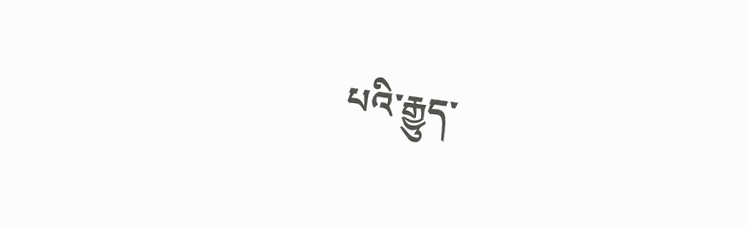པའི་རྒྱུད་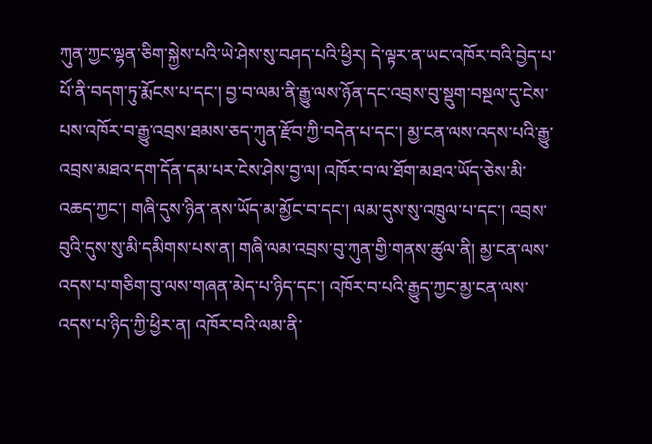ཀུན་ཀྱང་ལྷན་ཅིག་སྐྱེས་པའི་ཡེ་ཤེས་སུ་བཤད་པའི་ཕྱིར། དེ་ལྟར་ན་ཡང་འཁོར་བའི་བྱེད་པ་པོ་ནི་བདག་ཏུ་རྨོངས་པ་དང་། བྱ་བ་ལམ་ནི་རྒྱུ་ལས་ཉོན་དང་འབྲས་བུ་སྡུག་བསྔལ་དུ་ངེས་པས་འཁོར་བ་རྒྱུ་འབྲས་ཐམས་ཅད་ཀུན་རྫོབ་ཀྱི་བདེན་པ་དང་། མྱ་ངན་ལས་འདས་པའི་རྒྱུ་འབྲས་མཐའ་དག་དོན་དམ་པར་ངེས་ཤེས་བྱ་ལ། འཁོར་བ་ལ་ཐོག་མཐའ་ཡོད་ཅེས་མི་འཆད་ཀྱང་། གཞི་དུས་ཉིན་ནས་ཡོད་མ་མྱོང་བ་དང་། ལམ་དུས་སུ་འཁྲུལ་པ་དང་། འབྲས་བུའི་དུས་སུ་མི་དམིགས་པས་ན། གཞི་ལམ་འབྲས་བུ་ཀུན་གྱི་གནས་ཚུལ་ནི། མྱ་ངན་ལས་འདས་པ་གཅིག་བུ་ལས་གཞན་མེད་པ་ཉིད་དང་། འཁོར་བ་པའི་རྒྱུད་ཀྱང་མྱ་ངན་ལས་འདས་པ་ཉིད་ཀྱི་ཕྱིར་ན། འཁོར་བའི་ལམ་ནི་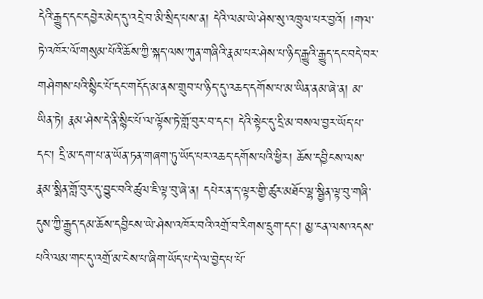དེའི་རྒྱུད་དང་དབྱེར་མེད་དུ་འདྲེ་བ་མི་སྲིད་པས་ན། དེའི་ལམ་ཡེ་ཤེས་སུ་འཁྲུལ་པར་བྱའོ། །གལ་ཏེ་འཁོར་ལོ་གསུམ་པོའི་ཆོས་ཀྱི་སྐད་ལས་ཀུན་གཞིའི་རྣམ་པར་ཤེས་པ་ཉིད་རྒྱུའི་རྒྱུད་དང་བདེ་བར་གཤེགས་པའི་སྙིང་པོ་དང་གདོད་མ་ནས་གྲུབ་པ་ཉིད་དུ་འཆད་དགོས་པ་མ་ཡིན་ནམ་ཞེ་ན། མ་ཡིན་ཏེ། རྣམ་ཤེས་དེ་ནི་སྙིང་པོ་ལ་ལྟོས་ཏེ་གློ་བུར་བ་དང་། དེའི་སྟེང་དུ་དྲི་མ་བསལ་བྱར་ཡོད་པ་དང་། དྲི་མ་དག་པ་ན་ཡོན་ཏན་གཞག་ཏུ་ཡོད་པར་འཆད་དགོས་པའི་ཕྱིར། ཆོས་དབྱིངས་ལས་རྣམ་སྨིན་གློ་བུར་དུ་བྱུང་བའི་ཚུལ་ཇི་ལྟ་བུ་ཞེ་ན། དཔེར་ན་ད་ལྟར་གྱི་ཚུར་མཐོང་ལྷ་སྦྱིན་ལྟ་བུ་གཞི་དུས་ཀྱི་རྒྱུད་དམ་ཆོས་དབྱིངས་ཡེ་ཤེས་འཁོར་བའི་འགྲོ་བ་རིགས་དྲུག་དང་། མྱ་ངན་ལས་འདས་པའི་ལམ་གང་དུ་འགྲོ་མ་ངེས་པ་ཞིག་ཡོད་པ་དེ་ལ་བྱེད་པ་པོ་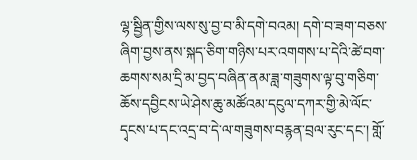ལྷ་སྦྱིན་གྱིས་ལས་སུ་བྱ་བ་མི་དགེ་བའམ། དགེ་བ་ཟག་བཅས་ཞིག་བྱས་ནས་སྐད་ཅིག་གཉིས་པར་འགགས་པ་དེའི་ཚེ་བག་ཆགས་སམ་དྲི་མ་བྱད་བཞིན་ནམ་ཟླ་གཟུགས་ལྟ་བུ་གཅིག་ཆོས་དབྱིངས་ཡེ་ཤེས་ཆུ་མཚོའམ་དངུལ་དཀར་གྱི་མེ་ལོང་དྭངས་པ་དང་འདྲ་བ་དེ་ལ་གཟུགས་བརྙན་བྲལ་རུང་དང་། གློ་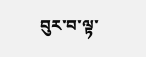བུར་བ་ལྟ་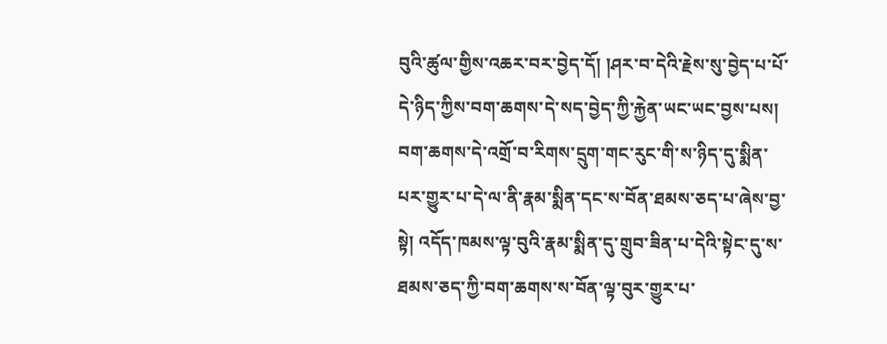བུའི་ཚུལ་གྱིས་འཆར་བར་བྱེད་དོ། །ཤར་བ་དེའི་རྗེས་སུ་བྱེད་པ་པོ་དེ་ཉིད་ཀྱིས་བག་ཆགས་དེ་སད་བྱེད་ཀྱི་རྐྱེན་ཡང་ཡང་བྱས་པས། བག་ཆགས་དེ་འགྲོ་བ་རིགས་དྲུག་གང་རུང་གི་ས་ཉིད་དུ་སྨིན་པར་གྱུར་པ་དེ་ལ་ནི་རྣམ་སྨིན་དང་ས་བོན་ཐམས་ཅད་པ་ཞེས་བྱ་སྟེ། འདོད་ཁམས་ལྟ་བུའི་རྣམ་སྨིན་དུ་གྲུབ་ཟིན་པ་དེའི་སྟེང་དུ་ས་ཐམས་ཅད་ཀྱི་བག་ཆགས་ས་བོན་ལྟ་བུར་གྱུར་པ་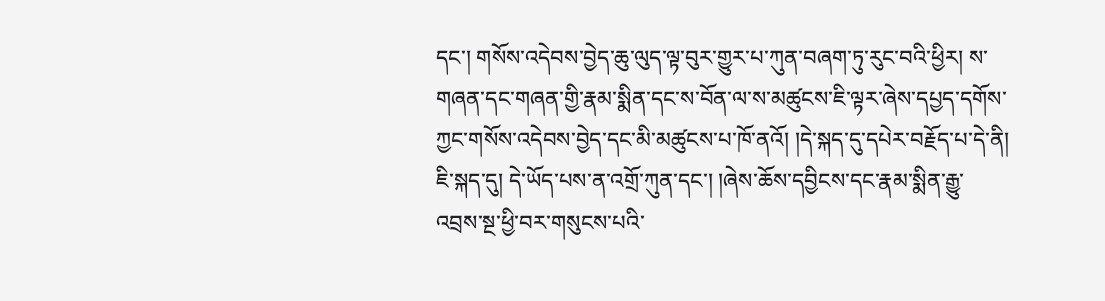དང་། གསོས་འདེབས་བྱེད་ཆུ་ལུད་ལྟ་བུར་གྱུར་པ་ཀུན་བཞག་ཏུ་རུང་བའི་ཕྱིར། ས་གཞན་དང་གཞན་གྱི་རྣམ་སྨིན་དང་ས་བོན་ལ་ས་མཚུངས་ཇི་ལྟར་ཞེས་དཔྱད་དགོས་ཀྱང་གསོས་འདེབས་བྱེད་དང་མི་མཚུངས་པ་ཁོ་ནའོ། །དེ་སྐད་དུ་དཔེར་བརྗོད་པ་དེ་ནི། ཇི་སྐད་དུ། དེ་ཡོད་པས་ན་འགྲོ་ཀུན་དང་། །ཞེས་ཆོས་དབྱིངས་དང་རྣམ་སྨིན་རྒྱུ་འབྲས་སྔ་ཕྱི་བར་གསུངས་པའི་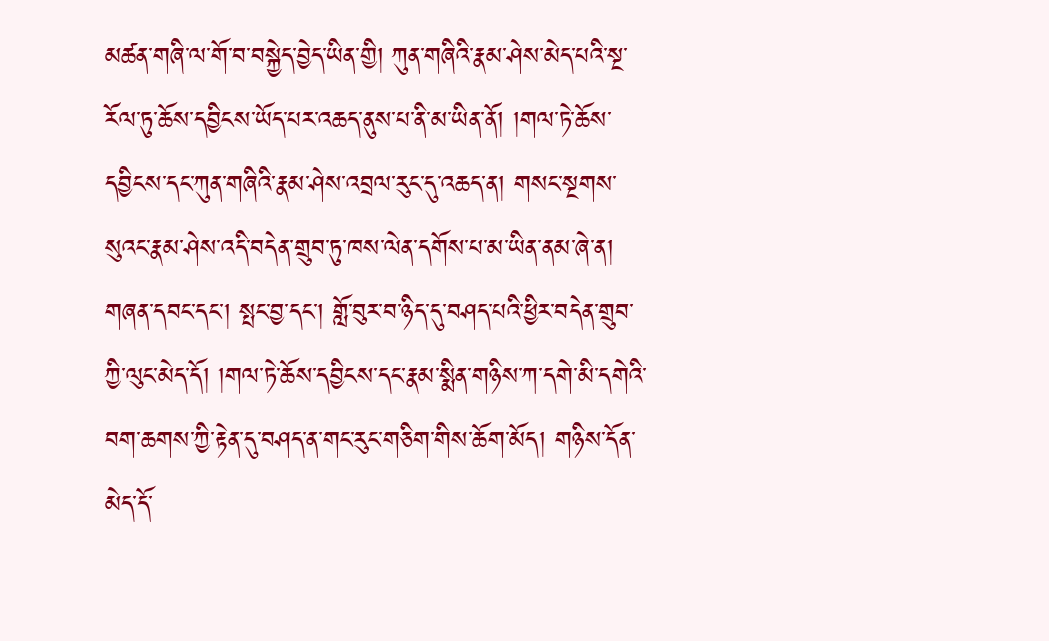མཚན་གཞི་ལ་གོ་བ་བསྐྱེད་བྱེད་ཡིན་གྱི། ཀུན་གཞིའི་རྣམ་ཤེས་མེད་པའི་སྔ་རོལ་ཏུ་ཆོས་དབྱིངས་ཡོད་པར་འཆད་ནུས་པ་ནི་མ་ཡིན་ནོ། །གལ་ཏེ་ཆོས་དབྱིངས་དང་ཀུན་གཞིའི་རྣམ་ཤེས་འབྲལ་རུང་དུ་འཆད་ན། གསང་སྔགས་སུའང་རྣམ་ཤེས་འདི་བདེན་གྲུབ་ཏུ་ཁས་ལེན་དགོས་པ་མ་ཡིན་ནམ་ཞེ་ན། གཞན་དབང་དང་། སྤང་བྱ་དང་། གློ་བུར་བ་ཉིད་དུ་བཤད་པའི་ཕྱིར་བདེན་གྲུབ་ཀྱི་ལུང་མེད་དོ། །གལ་ཏེ་ཆོས་དབྱིངས་དང་རྣམ་སྨིན་གཉིས་ཀ་དགེ་མི་དགེའི་བག་ཆགས་ཀྱི་རྟེན་དུ་བཤད་ན་གང་རུང་གཅིག་གིས་ཆོག་མོད། གཉིས་དོན་མེད་དོ་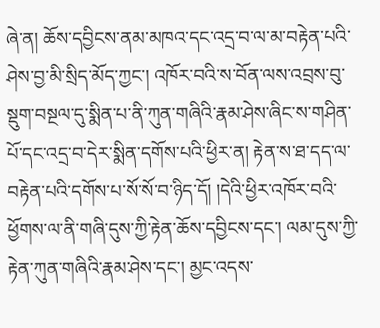ཞེ་ན། ཆོས་དབྱིངས་ནམ་མཁའ་དང་འདྲ་བ་ལ་མ་བརྟེན་པའི་ཤེས་བྱ་མི་སྲིད་མོད་ཀྱང་། འཁོར་བའི་ས་བོན་ལས་འབྲས་བུ་སྡུག་བསྔལ་དུ་སྨིན་པ་ནི་ཀུན་གཞིའི་རྣམ་ཤེས་ཞིང་ས་གཤིན་པོ་དང་འདྲ་བ་དེར་སྨིན་དགོས་པའི་ཕྱིར་ན། རྟེན་ས་ཐ་དད་ལ་བརྟེན་པའི་དགོས་པ་སོ་སོ་བ་ཉིད་དོ། །དེའི་ཕྱིར་འཁོར་བའི་ཕྱོགས་ལ་ནི་གཞི་དུས་ཀྱི་རྟེན་ཆོས་དབྱིངས་དང་། ལམ་དུས་ཀྱི་རྟེན་ཀུན་གཞིའི་རྣམ་ཤེས་དང་། མྱང་འདས་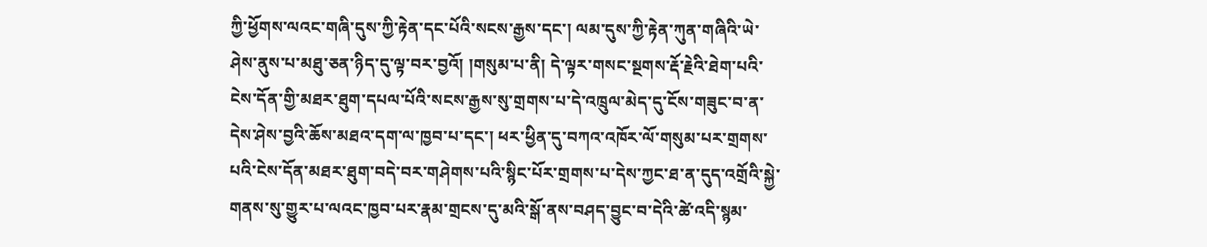ཀྱི་ཕྱོགས་ལའང་གཞི་དུས་ཀྱི་རྟེན་དང་པོའི་སངས་རྒྱས་དང་། ལམ་དུས་ཀྱི་རྟེན་ཀུན་གཞིའི་ཡེ་ཤེས་ནུས་པ་མཐུ་ཅན་ཉིད་དུ་ལྟ་བར་བྱའོ། །གསུམ་པ་ནི། དེ་ལྟར་གསང་སྔགས་རྡོ་རྗེའི་ཐེག་པའི་ངེས་དོན་གྱི་མཐར་ཐུག་དཔལ་པོའི་སངས་རྒྱས་སུ་གྲགས་པ་དེ་འཁྲུལ་མེད་དུ་ངོས་གཟུང་བ་ན་དེས་ཤེས་བྱའི་ཆོས་མཐའ་དག་ལ་ཁྱབ་པ་དང་། ཕར་ཕྱིན་དུ་བཀའ་འཁོར་ལོ་གསུམ་པར་གྲགས་པའི་ངེས་དོན་མཐར་ཐུག་བདེ་བར་གཤེགས་པའི་སྙིང་པོར་གྲགས་པ་དེས་ཀྱང་ཐ་ན་དུད་འགྲོའི་སྐྱེ་གནས་སུ་གྱུར་པ་ལའང་ཁྱབ་པར་རྣམ་གྲངས་དུ་མའི་སྒོ་ནས་བཤད་བྱུང་བ་དེའི་ཚེ་འདི་སྙམ་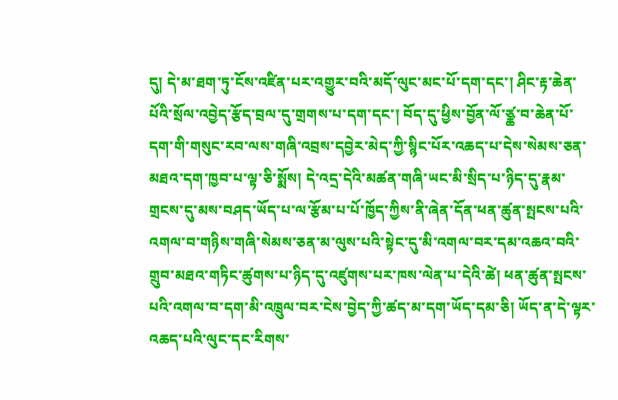དུ། དེ་མ་ཐག་ཏུ་ངོས་འཛིན་པར་འགྱུར་བའི་མདོ་ལུང་མང་པོ་དག་དང་། ཤིང་རྟ་ཆེན་པོའི་སྲོལ་འབྱེད་རྩོད་བྲལ་དུ་གྲགས་པ་དག་དང་། བོད་དུ་ཕྱིས་བྱོན་ལོ་ཙྪ་བ་ཆེན་པོ་དག་གི་གསུང་རབ་ལས་གཞི་འབྲས་དབྱེར་མེད་ཀྱི་སྙིང་པོར་འཆད་པ་དེས་སེམས་ཅན་མཐའ་དག་ཁྱབ་པ་ལྟ་ཅི་སྨོས། དེ་འདྲ་དེའི་མཚན་གཞི་ཡང་མི་སྲིད་པ་ཉིད་དུ་རྣམ་གྲངས་དུ་མས་བཤད་ཡོད་པ་ལ་རྩོམ་པ་པོ་ཁྱོད་ཀྱིས་ནི་ཞེན་དོན་ཕན་ཚུན་སྤངས་པའི་འགལ་བ་གཉིས་གཞི་སེམས་ཅན་མ་ལུས་པའི་སྟེང་དུ་མི་འགལ་བར་དམ་འཆའ་བའི་གྲུབ་མཐའ་གཏིང་ཚུགས་པ་ཉིད་དུ་འཛུགས་པར་ཁས་ལེན་པ་དེའི་ཚེ། ཕན་ཚུན་སྤངས་པའི་འགལ་བ་དག་མི་འཁྲུལ་བར་ངེས་བྱེད་ཀྱི་ཚད་མ་དག་ཡོད་དམ་ཅི། ཡོད་ན་དེ་ལྟར་འཆད་པའི་ལུང་དང་རིགས་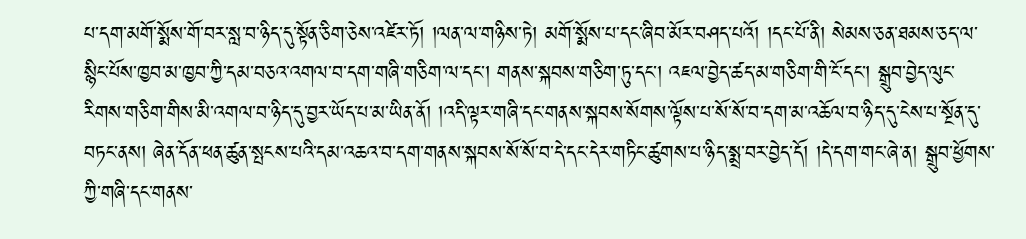པ་དག་མགོ་སྨོས་གོ་བར་སླ་བ་ཉིད་དུ་སྟོན་ཅིག་ཅེས་འཛེར་ཏོ། །ལན་ལ་གཉིས་ཏེ། མགོ་སྨོས་པ་དང་ཞིབ་མོར་བཤད་པའོ། །དང་པོ་ནི། སེམས་ཅན་ཐམས་ཅད་ལ་སྙིང་པོས་ཁྱབ་མ་ཁྱབ་ཀྱི་དམ་བཅའ་འགལ་བ་དག་གཞི་གཅིག་ལ་དང་། གནས་སྐབས་གཅིག་ཏུ་དང་། འཇལ་བྱེད་ཚད་མ་གཅིག་གི་ངོ་དང་། སྒྲུབ་བྱེད་ལུང་རིགས་གཅིག་གིས་མི་འགལ་བ་ཉིད་དུ་བྱར་ཡོད་པ་མ་ཡིན་ནོ། །འདི་ལྟར་གཞི་དང་གནས་སྐབས་སོགས་ལྟོས་པ་སོ་སོ་བ་དག་མ་འཆོལ་བ་ཉིད་དུ་ངེས་པ་སྔོན་དུ་བཏང་ནས། ཞེན་དོན་ཕན་ཚུན་སྤངས་པའི་དམ་འཆའ་བ་དག་གནས་སྐབས་སོ་སོ་བ་དེ་དང་དེར་གཏིང་ཚུགས་པ་ཉིད་སྨྲ་བར་བྱེད་དོ། །དེ་དག་གང་ཞེ་ན། སྒྲུབ་ཕྱོགས་ཀྱི་གཞི་དང་གནས་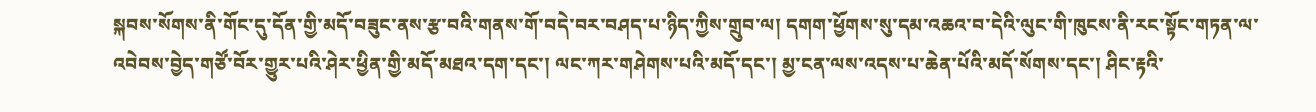སྐབས་སོགས་ནི་གོང་དུ་དོན་གྱི་མདོ་བཟུང་ནས་རྩ་བའི་གནས་གོ་བདེ་བར་བཤད་པ་ཉིད་ཀྱིས་གྲུབ་ལ། དགག་ཕྱོགས་སུ་དམ་འཆའ་བ་དེའི་ལུང་གི་ཁུངས་ནི་རང་སྟོང་གཏན་ལ་འབེབས་བྱེད་གཙོ་བོར་གྱུར་པའི་ཤེར་ཕྱིན་གྱི་མདོ་མཐའ་དག་དང་། ལང་ཀར་གཤེགས་པའི་མདོ་དང་། མྱ་ངན་ལས་འདས་པ་ཆེན་པོའི་མདོ་སོགས་དང་། ཤིང་རྟའི་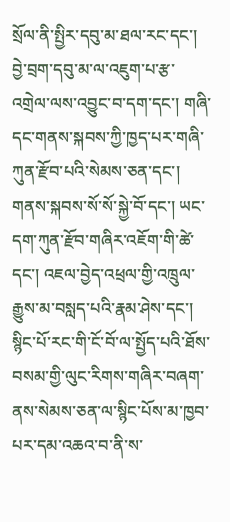སྲོལ་ནི་སྤྱིར་དབུ་མ་ཐལ་རང་དང་། བྱེ་བྲག་དབུ་མ་ལ་འཇུག་པ་རྩ་འགྲེལ་ལས་འབྱུང་བ་དག་དང་། གཞི་དང་གནས་སྐབས་ཀྱི་ཁྱད་པར་གཞི་ཀུན་རྫོབ་པའི་སེམས་ཅན་དང་། གནས་སྐབས་སོ་སོ་སྐྱེ་བོ་དང་། ཡང་དག་ཀུན་རྫོབ་གཞིར་འཇོག་གི་ཚེ་དང་། འཇལ་བྱེད་འཕྲལ་གྱི་འཁྲུལ་རྒྱུས་མ་བསླད་པའི་རྣམ་ཤེས་དང་། སྙིང་པོ་རང་གི་ངོ་བོ་ལ་སྤྱོད་པའི་ཐོས་བསམ་གྱི་ལུང་རིགས་གཞིར་བཞག་ནས་སེམས་ཅན་ལ་སྙིང་པོས་མ་ཁྱབ་པར་དམ་འཆའ་བ་ནི་ས་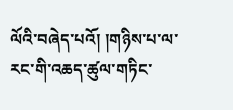ལོའི་བཞེད་པའོ། །གཉིས་པ་ལ་རང་གི་འཆད་ཚུལ་གཏིང་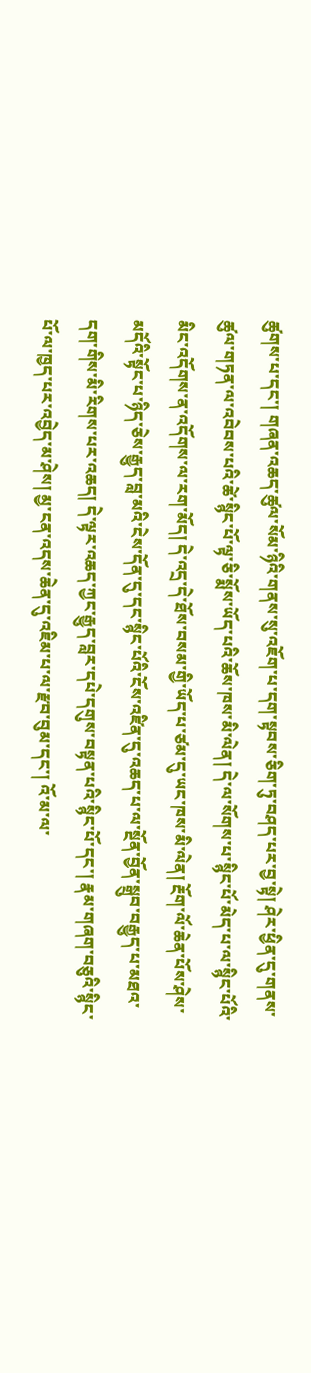ཚུགས་པ་དང་། གཞན་འཆད་ཚུལ་སོམ་ཉིའི་གནས་སུ་འཇོག་པ་དག་སྟབས་ཅིག་ཏུ་བཤད་པར་བྱ་སྟེ། ཤེར་ཕྱིན་དུ་གནས་ཚུལ་གཏན་ལ་འབེབས་པའི་ཚེ་སྙིང་པོ་ལྟ་ཅི་སྨོས་ཡོད་པའི་ཆོས་ཁས་མི་ལེན། དེ་ལ་སོགས་པ་སྙིང་པོ་མེད་པ་ལ་སྙིང་པོའི་མིང་འདོགས་ན་འདོགས་ལ་རག་མོད། དེ་འདྲ་དེ་ཐོས་བསམ་གྱི་ཡོད་པ་ཙམ་དུ་ཡང་ཁས་མི་ལེན། རྔོག་ལོ་ཆེན་པོས་ཤེས་མདོའི་སྟོང་པ་ཉིད་ཅེས་རྒྱུད་བླ་མའི་ངེས་དོན་དུ་དང་སྙིང་པོའི་ངོས་འཛིན་དུ་འཆད་པ་ལ་སྔོན་བྱོན་སྒྲུབ་བརྒྱུད་པ་མཐའ་དག་གིས་མི་རིགས་པར་འཆད། དེ་ལྟར་འཆད་ཀྱང་རྒྱུད་བླར་དཔེ་དགུས་བསྟན་པའི་སྙིང་པོ་དང་། རྣམ་གཞག་བཅུའི་སྙིང་པོ་ལ་ཁྱད་པར་འབྱེད་མ་ཤེས། མྱ་ངན་འདས་ཆེན་དུ་འཇིམ་པ་ལ་རྫབ་བུམ་དང་། འོ་མ་ལ་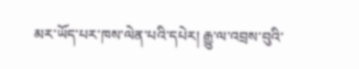མར་ཡོད་པར་ཁས་ལེན་པའི་དཔེར། རྒྱུ་ལ་འབྲས་བུའི་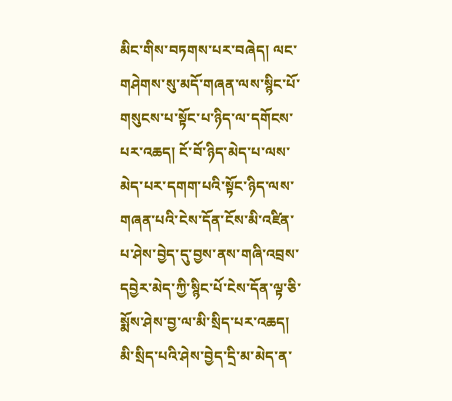མིང་གིས་བཏགས་པར་བཞེད། ལང་གཤེགས་སུ་མདོ་གཞན་ལས་སྙིང་པོ་གསུངས་པ་སྟོང་པ་ཉིད་ལ་དགོངས་པར་འཆད། ངོ་བོ་ཉིད་མེད་པ་ལས་མེད་པར་དགག་པའི་སྟོང་ཉིད་ལས་གཞན་པའི་ངེས་དོན་ངོས་མི་འཛིན་པ་ཤེས་བྱེད་དུ་བྱས་ནས་གཞི་འབྲས་དབྱེར་མེད་ཀྱི་སྙིང་པོ་ངེས་དོན་ལྟ་ཅི་སྨོས་ཤེས་བྱ་ལ་མི་སྲིད་པར་འཆད། མི་སྲིད་པའི་ཤེས་བྱེད་དྲི་མ་མེད་ན་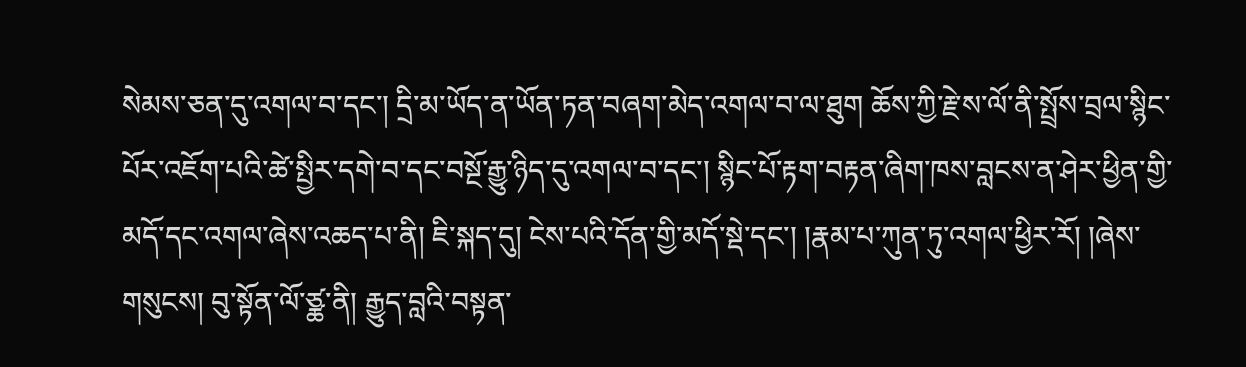སེམས་ཅན་དུ་འགལ་བ་དང་། དྲི་མ་ཡོད་ན་ཡོན་ཏན་བཞག་མེད་འགལ་བ་ལ་ཐུག ཆོས་ཀྱི་རྗེ་ས་ལོ་ནི་སྤྲོས་བྲལ་སྙིང་པོར་འཇོག་པའི་ཚེ་སྤྱིར་དགེ་བ་དང་བསྔོ་རྒྱུ་ཉིད་དུ་འགལ་བ་དང་། སྙིང་པོ་རྟག་བརྟན་ཞིག་ཁས་བླངས་ན་ཤེར་ཕྱིན་གྱི་མདོ་དང་འགལ་ཞེས་འཆད་པ་ནི། ཇི་སྐད་དུ། ངེས་པའི་དོན་གྱི་མདོ་སྡེ་དང་། །རྣམ་པ་ཀུན་ཏུ་འགལ་ཕྱིར་རོ། །ཞེས་གསུངས། བུ་སྟོན་ལོ་ཙྪ་ནི། རྒྱུད་བླའི་བསྟན་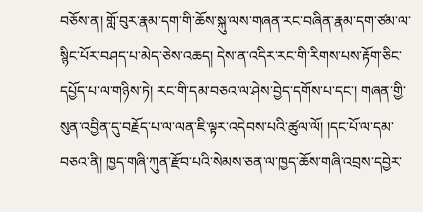བཅོས་ན། གློ་བུར་རྣམ་དག་གི་ཆོས་སྐུ་ལས་གཞན་རང་བཞིན་རྣམ་དག་ཙམ་ལ་སྙིང་པོར་བཤད་པ་མེད་ཅེས་འཆད། དེས་ན་འདིར་རང་གི་རིགས་པས་རྟོག་ཅིང་དཔྱོད་པ་ལ་གཉིས་ཏེ། རང་གི་དམ་བཅའ་ལ་ཤེས་བྱེད་དགོས་པ་དང་། གཞན་གྱི་སུན་འབྱིན་དུ་བརྗོད་པ་ལ་ལན་ཇི་ལྟར་འདེབས་པའི་ཚུལ་ལོ། །དང་པོ་ལ་དམ་བཅའ་ནི། ཁྱད་གཞི་ཀུན་རྫོབ་པའི་སེམས་ཅན་ལ་ཁྱད་ཆོས་གཞི་འབྲས་དབྱེར་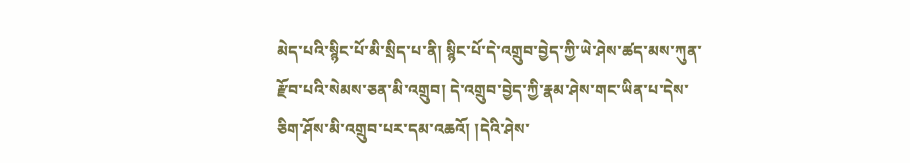མེད་པའི་སྙིང་པོ་མི་སྲིད་པ་ནི། སྙིང་པོ་དེ་འགྲུབ་བྱེད་ཀྱི་ཡེ་ཤེས་ཚད་མས་ཀུན་རྫོབ་པའི་སེམས་ཅན་མི་འགྲུབ། དེ་འགྲུབ་བྱེད་ཀྱི་རྣམ་ཤེས་གང་ཡིན་པ་དེས་ཅིག་ཤོས་མི་འགྲུབ་པར་དམ་འཆའོ། །དེའི་ཤེས་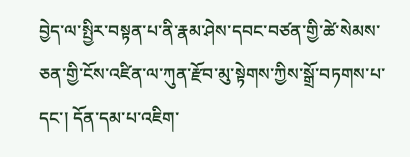བྱེད་ལ་སྤྱིར་བསྟན་པ་ནི་རྣམ་ཤེས་དབང་བཙན་གྱི་ཚེ་སེམས་ཅན་གྱི་ངོས་འཛིན་ལ་ཀུན་རྫོབ་མུ་སྟེགས་ཀྱིས་སྒྲོ་བཏགས་པ་དང་། དོན་དམ་པ་འཇིག་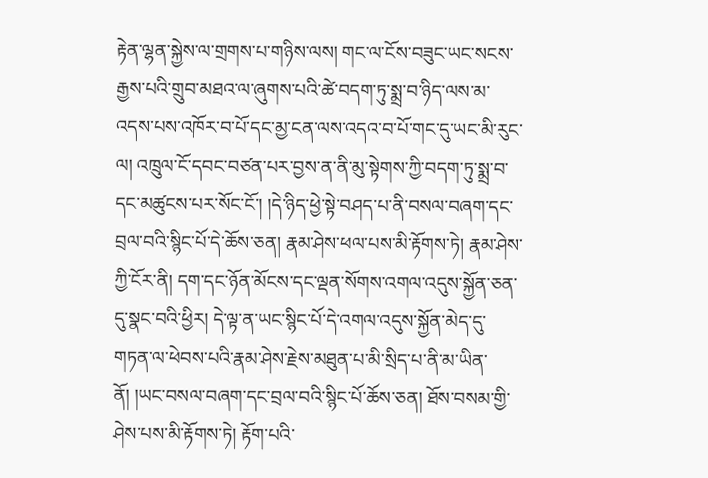རྟེན་ལྷན་སྐྱེས་ལ་གྲགས་པ་གཉིས་ལས། གང་ལ་ངོས་བཟུང་ཡང་སངས་རྒྱས་པའི་གྲུབ་མཐའ་ལ་ཞུགས་པའི་ཚེ་བདག་ཏུ་སྨྲ་བ་ཉིད་ལས་མ་འདས་པས་འཁོར་བ་པོ་དང་མྱ་ངན་ལས་འདའ་བ་པོ་གང་དུ་ཡང་མི་རུང་ལ། འཁྲུལ་ངོ་དབང་བཙན་པར་བྱས་ན་ནི་མུ་སྟེགས་ཀྱི་བདག་ཏུ་སྨྲ་བ་དང་མཚུངས་པར་སོང་ངོ་། །དེ་ཉིད་ཕྱེ་སྟེ་བཤད་པ་ནི་བསལ་བཞག་དང་བྲལ་བའི་སྙིང་པོ་དེ་ཆོས་ཅན། རྣམ་ཤེས་ཕལ་པས་མི་རྟོགས་ཏེ། རྣམ་ཤེས་ཀྱི་ངོར་ནི། དག་དང་ཉོན་མོངས་དང་ལྡན་སོགས་འགལ་འདུས་སྐྱོན་ཅན་དུ་སྣང་བའི་ཕྱིར། དེ་ལྟ་ན་ཡང་སྙིང་པོ་དེ་འགལ་འདུས་སྐྱོན་མེད་དུ་གཏན་ལ་ཕེབས་པའི་རྣམ་ཤེས་རྗེས་མཐུན་པ་མི་སྲིད་པ་ནི་མ་ཡིན་ནོ། །ཡང་བསལ་བཞག་དང་བྲལ་བའི་སྙིང་པོ་ཆོས་ཅན། ཐོས་བསམ་གྱི་ཤེས་པས་མི་རྟོགས་ཏེ། རྟོག་པའི་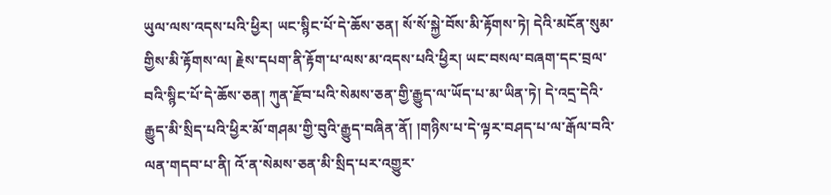ཡུལ་ལས་འདས་པའི་ཕྱིར། ཡང་སྙིང་པོ་དེ་ཆོས་ཅན། སོ་སོ་སྐྱེ་བོས་མི་རྟོགས་ཏེ། དེའི་མངོན་སུམ་གྱིས་མི་རྟོགས་ལ། རྗེས་དཔག་ནི་རྟོག་པ་ལས་མ་འདས་པའི་ཕྱིར། ཡང་བསལ་བཞག་དང་བྲལ་བའི་སྙིང་པོ་དེ་ཆོས་ཅན། ཀུན་རྫོབ་པའི་སེམས་ཅན་གྱི་རྒྱུད་ལ་ཡོད་པ་མ་ཡིན་ཏེ། དེ་འདྲ་དེའི་རྒྱུད་མི་སྲིད་པའི་ཕྱིར་མོ་གཤམ་གྱི་བུའི་རྒྱུད་བཞིན་ནོ། །གཉིས་པ་དེ་ལྟར་བཤད་པ་ལ་རྒོལ་བའི་ལན་གདབ་པ་ནི། འོ་ན་སེམས་ཅན་མི་སྲིད་པར་འགྱུར་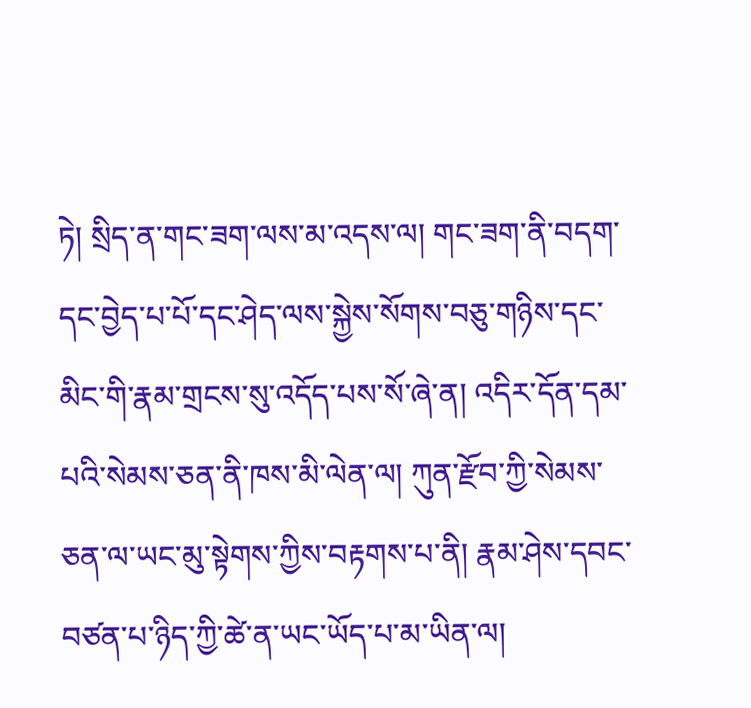ཏེ། སྲིད་ན་གང་ཟག་ལས་མ་འདས་ལ། གང་ཟག་ནི་བདག་དང་བྱེད་པ་པོ་དང་ཤེད་ལས་སྐྱེས་སོགས་བཅུ་གཉིས་དང་མིང་གི་རྣམ་གྲངས་སུ་འདོད་པས་སོ་ཞེ་ན། འདིར་དོན་དམ་པའི་སེམས་ཅན་ནི་ཁས་མི་ལེན་ལ། ཀུན་རྫོབ་ཀྱི་སེམས་ཅན་ལ་ཡང་མུ་སྟེགས་ཀྱིས་བརྟགས་པ་ནི། རྣམ་ཤེས་དབང་བཙན་པ་ཉིད་ཀྱི་ཚེ་ན་ཡང་ཡོད་པ་མ་ཡིན་ལ།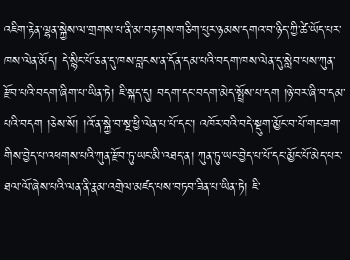འཇིག་རྟེན་ལྷན་སྐྱེས་ལ་གྲགས་པ་ནི་མ་བརྟགས་གཅིག་པུར་ཉམས་དགའ་བ་ཉིད་ཀྱི་ཚེ་ཡོད་པར་ཁས་ལེན་མོད། དེ་སྙིང་པོ་ཅན་དུ་ཁས་བླངས་ན་དོན་དམ་པའི་བདག་ཁས་ལེན་དུ་སླེབ་པས་ཀུན་རྫོབ་པའི་བདག་ཞིག་པ་ཡིན་ཏེ། ཇི་སྐད་དུ། བདག་དང་བདག་མེད་སྤྲོས་པ་དག །ཉེ་བར་ཞི་བ་དམ་པའི་བདག །ཅེས་སོ། །འོ་ན་སྐྱེ་བ་སྔ་ཕྱི་ལེན་པ་པོ་དང་། འཁོར་བའི་བདེ་སྡུག་མྱོང་བ་པོ་གང་ཟག་གིས་བྱེད་པ་འཕགས་པའི་ཀུན་རྫོབ་ཏུ་ཡང་མི་འཐད་ན། ཀུན་ཏུ་ཡང་བྱེད་པ་པོ་དང་མྱོང་པོ་མེད་པར་ཐལ་ལོ་ཞེས་པའི་ལན་ནི་རྣམ་འགྲེལ་མཛད་པས་བཏབ་ཟིན་པ་ཡིན་ཏེ། ཇི་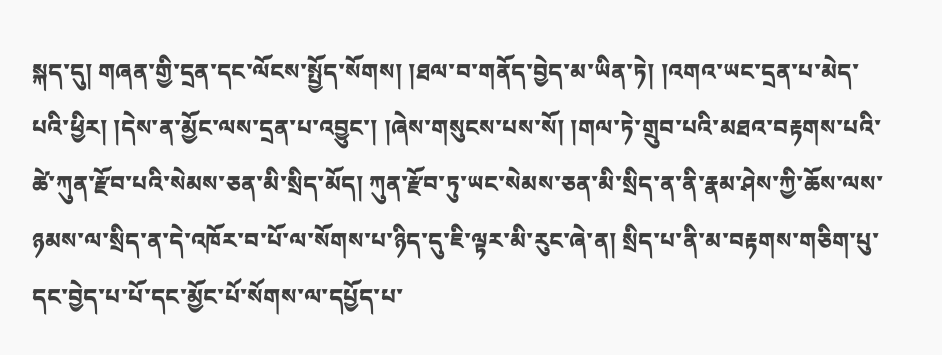སྐད་དུ། གཞན་གྱི་དྲན་དང་ལོངས་སྤྱོད་སོགས། །ཐལ་བ་གནོད་བྱེད་མ་ཡིན་ཏེ། །འགའ་ཡང་དྲན་པ་མེད་པའི་ཕྱིར། །དེས་ན་མྱོང་ལས་དྲན་པ་འབྱུང་། །ཞེས་གསུངས་པས་སོ། །གལ་ཏེ་གྲུབ་པའི་མཐའ་བརྟགས་པའི་ཚེ་ཀུན་རྫོབ་པའི་སེམས་ཅན་མི་སྲིད་མོད། ཀུན་རྫོབ་ཏུ་ཡང་སེམས་ཅན་མི་སྲིད་ན་ནི་རྣམ་ཤེས་ཀྱི་ཆོས་ལས་ཉམས་ལ་སྲིད་ན་དེ་འཁོར་བ་པོ་ལ་སོགས་པ་ཉིད་དུ་ཇི་ལྟར་མི་རུང་ཞེ་ན། སྲིད་པ་ནི་མ་བརྟགས་གཅིག་པུ་དང་བྱེད་པ་པོ་དང་མྱོང་པོ་སོགས་ལ་དཔྱོད་པ་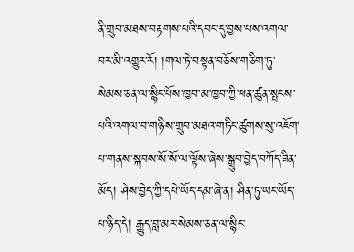ནི་གྲུབ་མཐས་བརྟགས་པའི་དབང་དུ་བྱས་པས་འགལ་བར་མི་འགྱུར་རོ། །གལ་ཏེ་བསྟན་བཅོས་གཅིག་ཏུ་སེམས་ཅན་ལ་སྙིང་པོས་ཁྱབ་མ་ཁྱབ་ཀྱི་ཕན་ཚུན་སྤངས་པའི་འགལ་བ་གཉིས་གྲུབ་མཐའ་གཏིང་ཚུགས་སུ་འཇོག་པ་གནས་སྐབས་སོ་སོ་ལ་ལྟོས་ཞེས་སྒྲུབ་བྱེད་བཀོད་ཟིན་མོད། ཤེས་བྱེད་ཀྱི་དཔེ་ཡོད་དམ་ཞེ་ན། ཤིན་ཏུ་ཡང་ཡོད་པ་ཉིད་དེ། རྒྱུད་བླ་མར་སེམས་ཅན་ལ་སྙིང་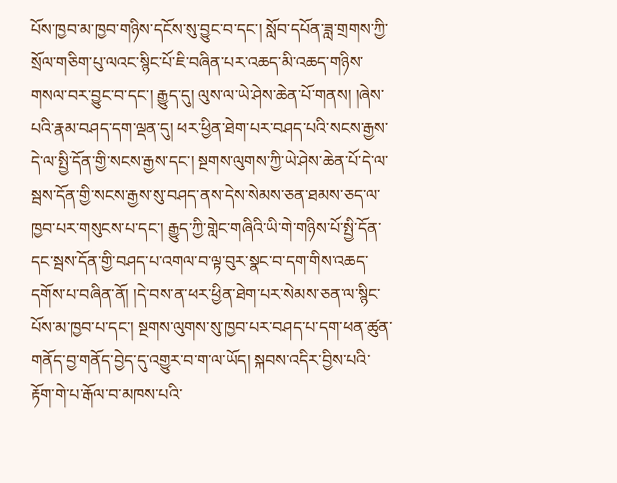པོས་ཁྱབ་མ་ཁྱབ་གཉིས་དངོས་སུ་བྱུང་བ་དང་། སློབ་དཔོན་ཟླ་གྲགས་ཀྱི་སྲོལ་གཅིག་པུ་ལའང་སྙིང་པོ་ཇི་བཞིན་པར་འཆད་མི་འཆད་གཉིས་གསལ་བར་བྱུང་བ་དང་། རྒྱུད་དུ། ལུས་ལ་ཡེ་ཤེས་ཆེན་པོ་གནས། །ཞེས་པའི་རྣམ་བཤད་དག་ལྡན་དུ། ཕར་ཕྱིན་ཐེག་པར་བཤད་པའི་སངས་རྒྱས་དེ་ལ་སྤྱི་དོན་གྱི་སངས་རྒྱས་དང་། སྔགས་ལུགས་ཀྱི་ཡེ་ཤེས་ཆེན་པོ་དེ་ལ་སྦས་དོན་གྱི་སངས་རྒྱས་སུ་བཤད་ནས་དེས་སེམས་ཅན་ཐམས་ཅད་ལ་ཁྱབ་པར་གསུངས་པ་དང་། རྒྱུད་ཀྱི་གླེང་གཞིའི་ཡི་གེ་གཉིས་པོ་སྤྱི་དོན་དང་སྦས་དོན་གྱི་བཤད་པ་འགལ་བ་ལྟ་བུར་སྣང་བ་དག་གིས་འཆད་དགོས་པ་བཞིན་ནོ། །དེ་བས་ན་ཕར་ཕྱིན་ཐེག་པར་སེམས་ཅན་ལ་སྙིང་པོས་མ་ཁྱབ་པ་དང་། སྔགས་ལུགས་སུ་ཁྱབ་པར་བཤད་པ་དག་ཕན་ཚུན་གནོད་བྱ་གནོད་བྱེད་དུ་འགྱུར་བ་ག་ལ་ཡོད། སྐབས་འདིར་བྱིས་པའི་རྟོག་གེ་པ་རྒོལ་བ་མཁས་པའི་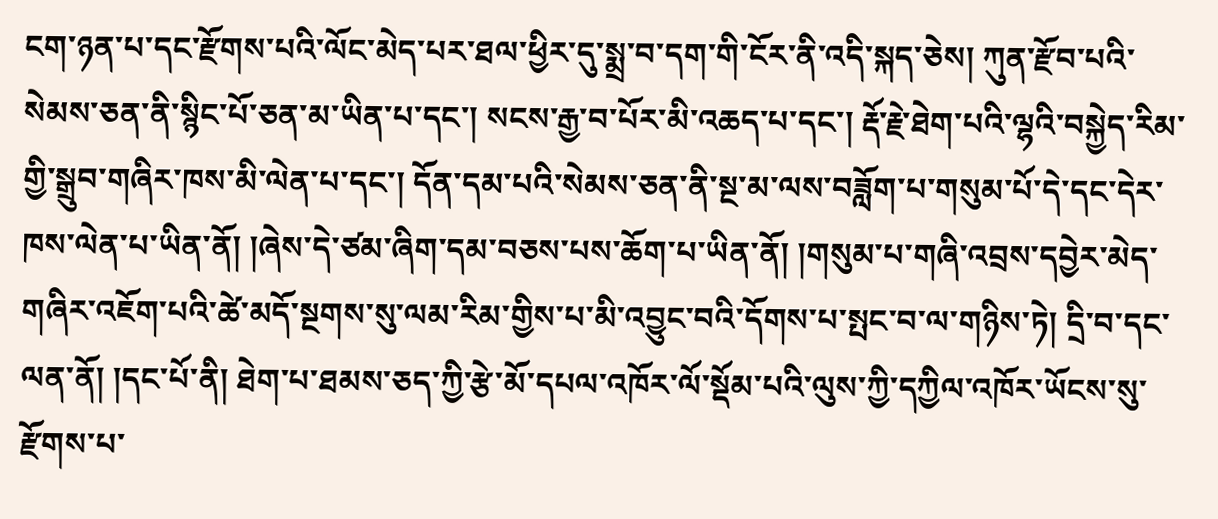ངག་ཉན་པ་དང་རྫོགས་པའི་ལོང་མེད་པར་ཐལ་ཕྱིར་དུ་སྨྲ་བ་དག་གི་ངོར་ནི་འདི་སྐད་ཅེས། ཀུན་རྫོབ་པའི་སེམས་ཅན་ནི་སྙིང་པོ་ཅན་མ་ཡིན་པ་དང་། སངས་རྒྱ་བ་པོར་མི་འཆད་པ་དང་། རྡོ་རྗེ་ཐེག་པའི་ལྷའི་བསྐྱེད་རིམ་གྱི་སྒྲུབ་གཞིར་ཁས་མི་ལེན་པ་དང་། དོན་དམ་པའི་སེམས་ཅན་ནི་སྔ་མ་ལས་བཟློག་པ་གསུམ་པོ་དེ་དང་དེར་ཁས་ལེན་པ་ཡིན་ནོ། །ཞེས་དེ་ཙམ་ཞིག་དམ་བཅས་པས་ཆོག་པ་ཡིན་ནོ། །གསུམ་པ་གཞི་འབྲས་དབྱེར་མེད་གཞིར་འཇོག་པའི་ཚེ་མདོ་སྔགས་སུ་ལམ་རིམ་གྱིས་པ་མི་འབྱུང་བའི་དོགས་པ་སྤང་བ་ལ་གཉིས་ཏེ། དྲི་བ་དང་ལན་ནོ། །དང་པོ་ནི། ཐེག་པ་ཐམས་ཅད་ཀྱི་རྩེ་མོ་དཔལ་འཁོར་ལོ་སྡོམ་པའི་ལུས་ཀྱི་དཀྱིལ་འཁོར་ཡོངས་སུ་རྫོགས་པ་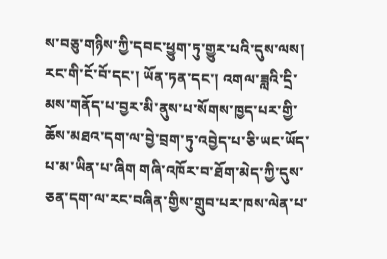ས་བཅུ་གཉིས་ཀྱི་དབང་ཕྱུག་ཏུ་གྱུར་པའི་དུས་ལས། རང་གི་ངོ་བོ་དང་། ཡོན་ཏན་དང་། འགལ་ཟླའི་དྲི་མས་གནོད་པ་བྱར་མི་ནུས་པ་སོགས་ཁྱད་པར་གྱི་ཆོས་མཐའ་དག་ལ་བྱེ་བྲག་ཏུ་འབྱེད་པ་ཅི་ཡང་ཡོད་པ་མ་ཡིན་པ་ཞིག གཞི་འཁོར་བ་ཐོག་མེད་ཀྱི་དུས་ཅན་དག་ལ་རང་བཞིན་གྱིས་གྲུབ་པར་ཁས་ལེན་པ་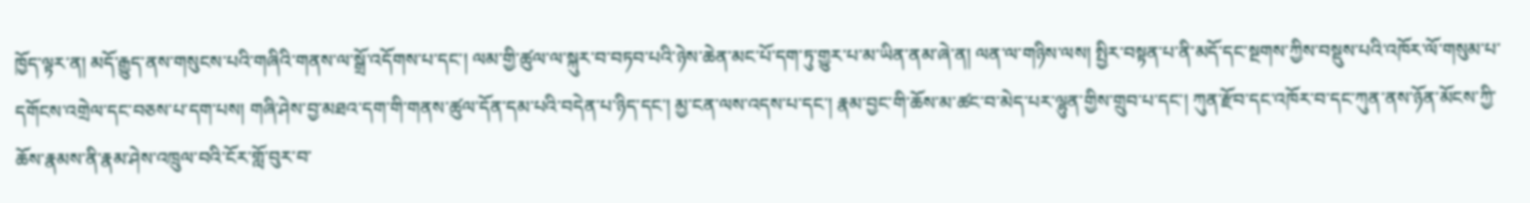ཁྱོད་ལྟར་ན། མདོ་རྒྱུད་ནས་གསུངས་པའི་གཞིའི་གནས་ལ་སྒྲོ་འདོགས་པ་དང་། ལམ་གྱི་ཚུལ་ལ་སྐུར་བ་བཏབ་པའི་ཉེས་ཆེན་མང་པོ་དག་ཏུ་གྱུར་པ་མ་ཡིན་ནམ་ཞེ་ན། ལན་ལ་གཉིས་ལས། སྤྱིར་བསྟན་པ་ནི་མདོ་དང་སྔགས་ཀྱིས་བསྡུས་པའི་འཁོར་ལོ་གསུམ་པ་དགོངས་འགྲེལ་དང་བཅས་པ་དག་པས། གཞི་ཤེས་བྱ་མཐའ་དག་གི་གནས་ཚུལ་དོན་དམ་པའི་བདེན་པ་ཉིད་དང་། མྱ་ངན་ལས་འདས་པ་དང་། རྣམ་བྱང་གི་ཆོས་མ་ཚང་བ་མེད་པར་ལྷུན་གྱིས་གྲུབ་པ་དང་། ཀུན་རྫོབ་དང་འཁོར་བ་དང་ཀུན་ནས་ཉོན་མོངས་ཀྱི་ཆོས་རྣམས་ནི་རྣམ་ཤེས་འཁྲུལ་བའི་ངོར་གློ་བུར་བ་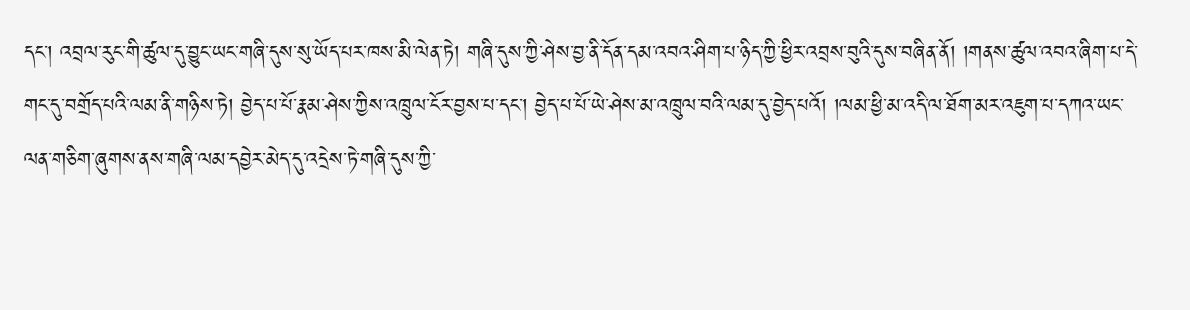དང་། འབྲལ་རུང་གི་ཚུལ་དུ་བྱུང་ཡང་གཞི་དུས་སུ་ཡོད་པར་ཁས་མི་ལེན་ཏེ། གཞི་དུས་ཀྱི་ཤེས་བྱ་ནི་དོན་དམ་འབའ་ཤིག་པ་ཉིད་ཀྱི་ཕྱིར་འབྲས་བུའི་དུས་བཞིན་ནོ། །གནས་ཚུལ་འབའ་ཞིག་པ་དེ་གང་དུ་བགྲོད་པའི་ལམ་ནི་གཉིས་ཏེ། བྱེད་པ་པོ་རྣམ་ཤེས་ཀྱིས་འཁྲུལ་ངོར་བྱས་པ་དང་། བྱེད་པ་པོ་ཡེ་ཤེས་མ་འཁྲུལ་བའི་ལམ་དུ་བྱེད་པའོ། །ལམ་ཕྱི་མ་འདི་ལ་ཐོག་མར་འཇུག་པ་དཀའ་ཡང་ལན་གཅིག་ཞུགས་ནས་གཞི་ལམ་དབྱེར་མེད་དུ་འདྲེས་ཏེ་གཞི་དུས་ཀྱི་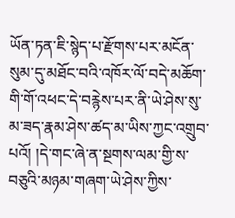ཡོན་ཏན་ཇི་སྙེད་པ་རྫོགས་པར་མངོན་སུམ་དུ་མཐོང་བའི་འཁོར་ལོ་བདེ་མཆོག་གི་གོ་འཕང་དེ་བརྙེས་པར་ནི་ཡེ་ཤེས་སུ་མ་ཟད་རྣམ་ཤེས་ཚད་མ་ཡིས་ཀྱང་འགྲུབ་པའོ། །དེ་གང་ཞེ་ན་སྔགས་ལམ་གྱི་ས་བཅུའི་མཉམ་གཞག་ཡེ་ཤེས་ཀྱིས་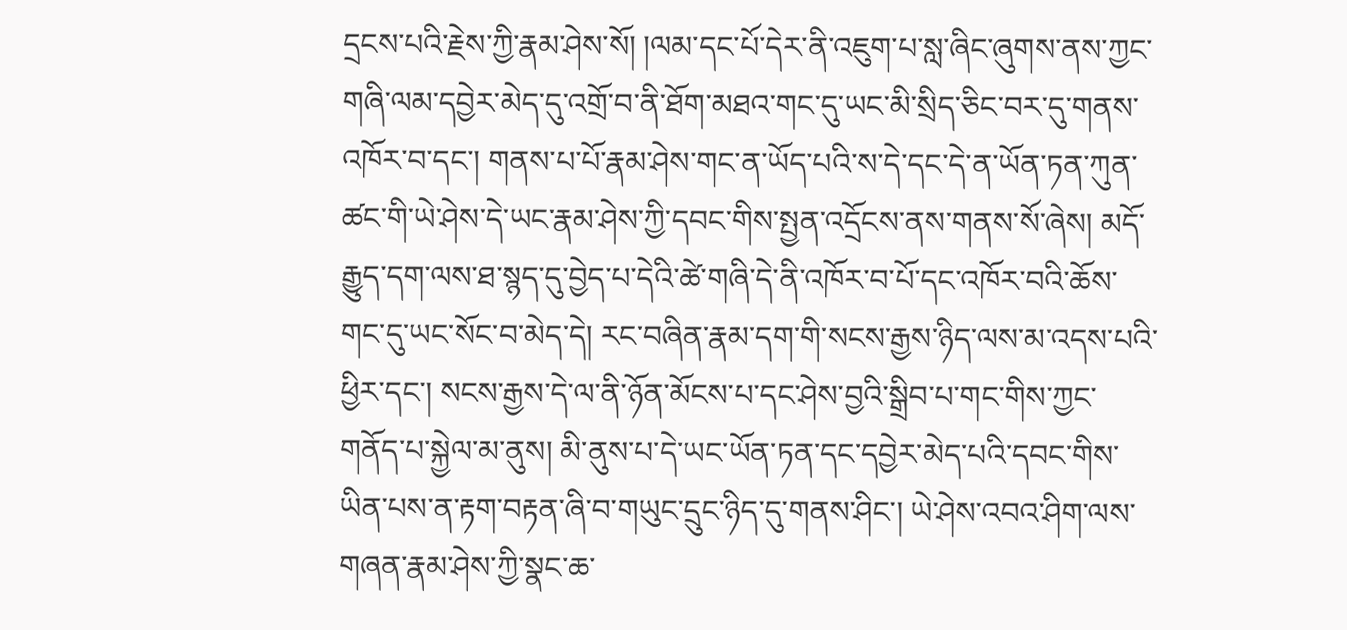དྲངས་པའི་རྗེས་ཀྱི་རྣམ་ཤེས་སོ། །ལམ་དང་པོ་དེར་ནི་འཇུག་པ་སླ་ཞིང་ཞུགས་ནས་ཀྱང་གཞི་ལམ་དབྱེར་མེད་དུ་འགྲོ་བ་ནི་ཐོག་མཐའ་གང་དུ་ཡང་མི་སྲིད་ཅིང་བར་དུ་གནས་འཁོར་བ་དང་། གནས་པ་པོ་རྣམ་ཤེས་གང་ན་ཡོད་པའི་ས་དེ་དང་དེ་ན་ཡོན་ཏན་ཀུན་ཚང་གི་ཡེ་ཤེས་དེ་ཡང་རྣམ་ཤེས་ཀྱི་དབང་གིས་སྤྱན་འདྲོངས་ནས་གནས་སོ་ཞེས། མདོ་རྒྱུད་དག་ལས་ཐ་སྙད་དུ་བྱེད་པ་དེའི་ཚེ་གཞི་དེ་ནི་འཁོར་བ་པོ་དང་འཁོར་བའི་ཆོས་གང་དུ་ཡང་སོང་བ་མེད་དེ། རང་བཞིན་རྣམ་དག་གི་སངས་རྒྱས་ཉིད་ལས་མ་འདས་པའི་ཕྱིར་དང་། སངས་རྒྱས་དེ་ལ་ནི་ཉོན་མོངས་པ་དང་ཤེས་བྱའི་སྒྲིབ་པ་གང་གིས་ཀྱང་གནོད་པ་སྐྱེལ་མ་ནུས། མི་ནུས་པ་དེ་ཡང་ཡོན་ཏན་དང་དབྱེར་མེད་པའི་དབང་གིས་ཡིན་པས་ན་རྟག་བརྟན་ཞི་བ་གཡུང་དྲུང་ཉིད་དུ་གནས་ཤིང་། ཡེ་ཤེས་འབའ་ཤིག་ལས་གཞན་རྣམ་ཤེས་ཀྱི་སྣང་ཆ་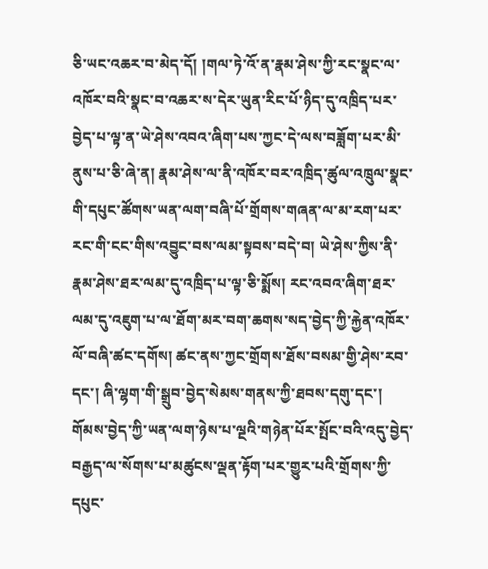ཅི་ཡང་འཆར་བ་མེད་དོ། །གལ་ཏེ་འོ་ན་རྣམ་ཤེས་ཀྱི་རང་སྣང་ལ་འཁོར་བའི་སྣང་བ་འཆར་ས་དེར་ཡུན་རིང་པོ་ཉིད་དུ་འཁྲིད་པར་བྱེད་པ་ལྟ་ན་ཡེ་ཤེས་འབའ་ཞིག་པས་ཀྱང་དེ་ལས་བཟློག་པར་མི་ནུས་པ་ཅི་ཞེ་ན། རྣམ་ཤེས་ལ་ནི་འཁོར་བར་འཁྲིད་ཚུལ་འཁྲུལ་སྣང་གི་དཔུང་ཚོགས་ཡན་ལག་བཞི་པོ་གྲོགས་གཞན་ལ་མ་རག་པར་རང་གི་ངང་གིས་འབྱུང་བས་ལམ་སྟབས་བདེ་བ། ཡེ་ཤེས་ཀྱིས་ནི་རྣམ་ཤེས་ཐར་ལམ་དུ་འཁྲིད་པ་ལྟ་ཅི་སྨོས། རང་འབའ་ཞིག་ཐར་ལམ་དུ་འཇུག་པ་ལ་ཐོག་མར་བག་ཆགས་སད་བྱེད་ཀྱི་རྐྱེན་འཁོར་ལོ་བཞི་ཚང་དགོས། ཚང་ནས་ཀྱང་གྲོགས་ཐོས་བསམ་གྱི་ཤེས་རབ་དང་། ཞི་ལྷག་གི་སྒྲུབ་བྱེད་སེམས་གནས་ཀྱི་ཐབས་དགུ་དང་། གོམས་བྱེད་ཀྱི་ཡན་ལག་ཉེས་པ་ལྔའི་གཉེན་པོར་སྤོང་བའི་འདུ་བྱེད་བརྒྱད་ལ་སོགས་པ་མཚུངས་ལྡན་རྟོག་པར་གྱུར་པའི་གྲོགས་ཀྱི་དཔུང་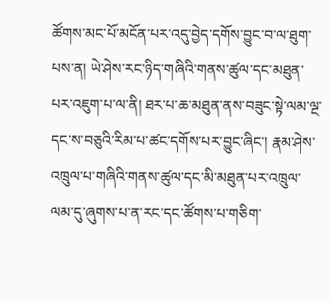ཚོགས་མང་པོ་མངོན་པར་འདུ་བྱེད་དགོས་བྱུང་བ་ལ་ཐུག་པས་ན། ཡེ་ཤེས་རང་ཉིད་གཞིའི་གནས་ཚུལ་དང་མཐུན་པར་འཇུག་པ་ལ་ནི། ཐར་པ་ཆ་མཐུན་ནས་བཟུང་སྟེ་ལམ་ལྔ་དང་ས་བཅུའི་རིམ་པ་ཚང་དགོས་པར་བྱུང་ཞིང་། རྣམ་ཤེས་འཁྲུལ་པ་གཞིའི་གནས་ཚུལ་དང་མི་མཐུན་པར་འཁྲུལ་ལམ་དུ་ཞུགས་པ་ན་རང་དང་ཚོགས་པ་གཅིག་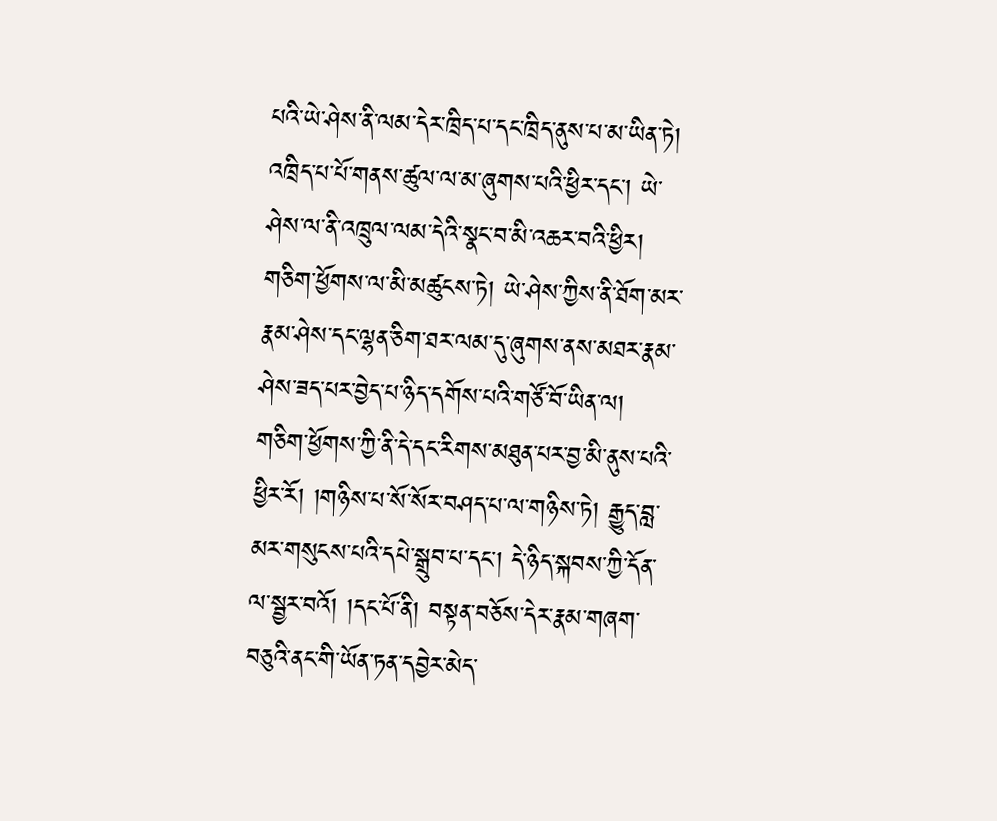པའི་ཡེ་ཤེས་ནི་ལམ་དེར་ཁྲིད་པ་དང་ཁྲིད་ནུས་པ་མ་ཡིན་ཏེ། འཁྲིད་པ་པོ་གནས་ཚུལ་ལ་མ་ཞུགས་པའི་ཕྱིར་དང་། ཡེ་ཤེས་ལ་ནི་འཁྲུལ་ལམ་དེའི་སྣང་བ་མི་འཆར་བའི་ཕྱིར། གཅིག་ཕྱོགས་ལ་མི་མཚུངས་ཏེ། ཡེ་ཤེས་ཀྱིས་ནི་ཐོག་མར་རྣམ་ཤེས་དང་ལྷན་ཅིག་ཐར་ལམ་དུ་ཞུགས་ནས་མཐར་རྣམ་ཤེས་ཟད་པར་བྱེད་པ་ཉིད་དགོས་པའི་གཙོ་བོ་ཡིན་ལ། གཅིག་ཕྱོགས་ཀྱི་ནི་དེ་དང་རིགས་མཐུན་པར་བྱ་མི་ནུས་པའི་ཕྱིར་རོ། །གཉིས་པ་སོ་སོར་བཤད་པ་ལ་གཉིས་ཏེ། རྒྱུད་བླ་མར་གསུངས་པའི་དཔེ་སྒྲུབ་པ་དང་། དེ་ཉིད་སྐབས་ཀྱི་དོན་ལ་སྦྱར་བའོ། །དང་པོ་ནི། བསྟན་བཅོས་དེར་རྣམ་གཞག་བཅུའི་ནང་གི་ཡོན་ཏན་དབྱེར་མེད་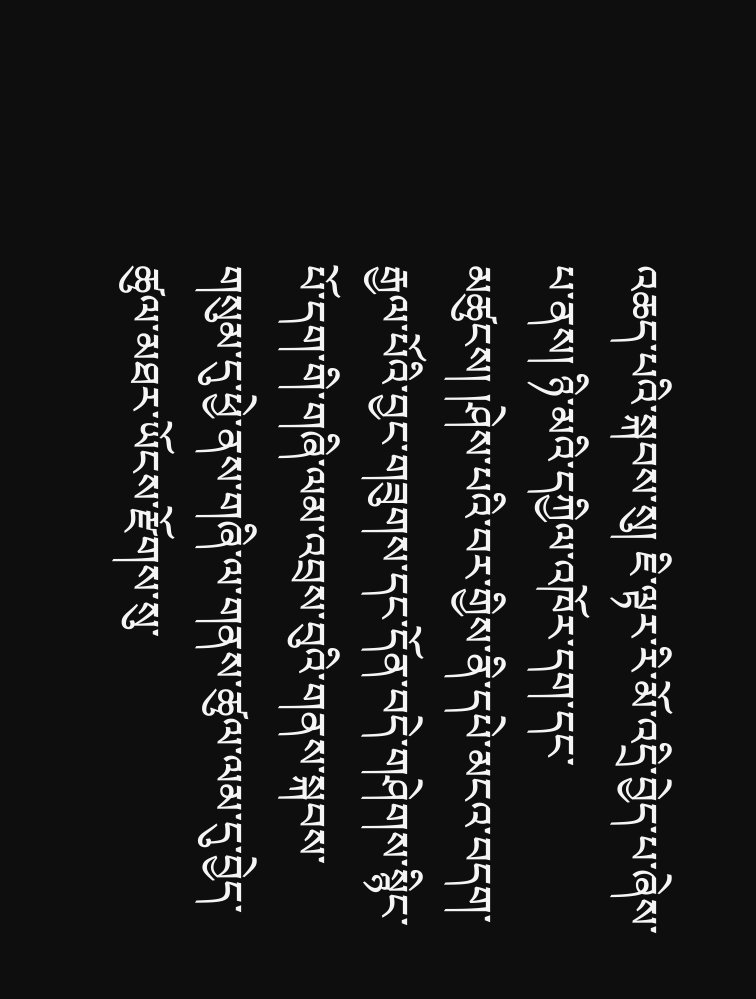འཆད་པའི་སྐབས་སུ། ཇི་ལྟར་རི་མོ་འདྲི་བྱེད་པ་ཞེས་པ་ནས། ཉི་མའི་དཀྱིལ་འཁོར་དག་དང་མཚུངས། །ཤེས་པའི་བར་གྱིས་ནི་དཔེ་མངའ་བདག་རྒྱལ་པོའི་བྱང་གཟུགས་དང་དོན་བདེ་གཤེགས་སྙིང་པོ་དག་གི་གཞི་ལམ་འབྲས་བུའི་གནས་སྐབས་གསུམ་དུ་ཕྱེ་ནས་གཞི་ལ་གནས་ཚུལ་ལམ་དུ་བྱེད་ཚུལ་མཐར་ཡོངས་རྫོགས་སུ་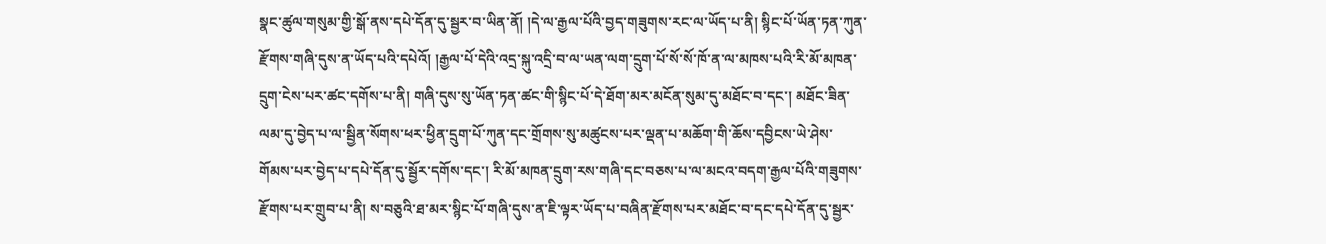སྣང་ཚུལ་གསུམ་གྱི་སྒོ་ནས་དཔེ་དོན་དུ་སྦྱར་བ་ཡིན་ནོ། །དེ་ལ་རྒྱལ་པོའི་བྱད་གཟུགས་རང་ལ་ཡོད་པ་ནི། སྙིང་པོ་ཡོན་ཏན་ཀུན་རྫོགས་གཞི་དུས་ན་ཡོད་པའི་དཔེའོ། །རྒྱལ་པོ་དེའི་འདྲ་སྐུ་འདྲི་བ་ལ་ཡན་ལག་དྲུག་པོ་སོ་སོ་ཁོ་ན་ལ་མཁས་པའི་རི་མོ་མཁན་དྲུག་ངེས་པར་ཚང་དགོས་པ་ནི། གཞི་དུས་སུ་ཡོན་ཏན་ཚང་གི་སྙིང་པོ་དེ་ཐོག་མར་མངོན་སུམ་དུ་མཐོང་བ་དང་། མཐོང་ཟིན་ལམ་དུ་བྱེད་པ་ལ་སྦྱིན་སོགས་ཕར་ཕྱིན་དྲུག་པོ་ཀུན་དང་གྲོགས་སུ་མཚུངས་པར་ལྡན་པ་མཆོག་གི་ཆོས་དབྱིངས་ཡེ་ཤེས་གོམས་པར་བྱེད་པ་དཔེ་དོན་དུ་སྦྱོར་དགོས་དང་། རི་མོ་མཁན་དྲུག་རས་གཞི་དང་བཅས་པ་ལ་མངའ་བདག་རྒྱལ་པོའི་གཟུགས་རྫོགས་པར་གྲུབ་པ་ནི། ས་བཅུའི་ཐ་མར་སྙིང་པོ་གཞི་དུས་ན་ཇི་ལྟར་ཡོད་པ་བཞིན་རྫོགས་པར་མཐོང་བ་དང་དཔེ་དོན་དུ་སྦྱར་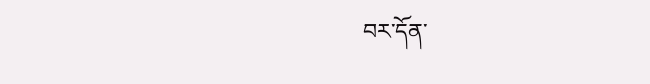བར་དོན་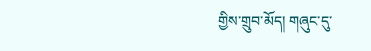གྱིས་གྲུབ་མོད། གཞུང་དུ་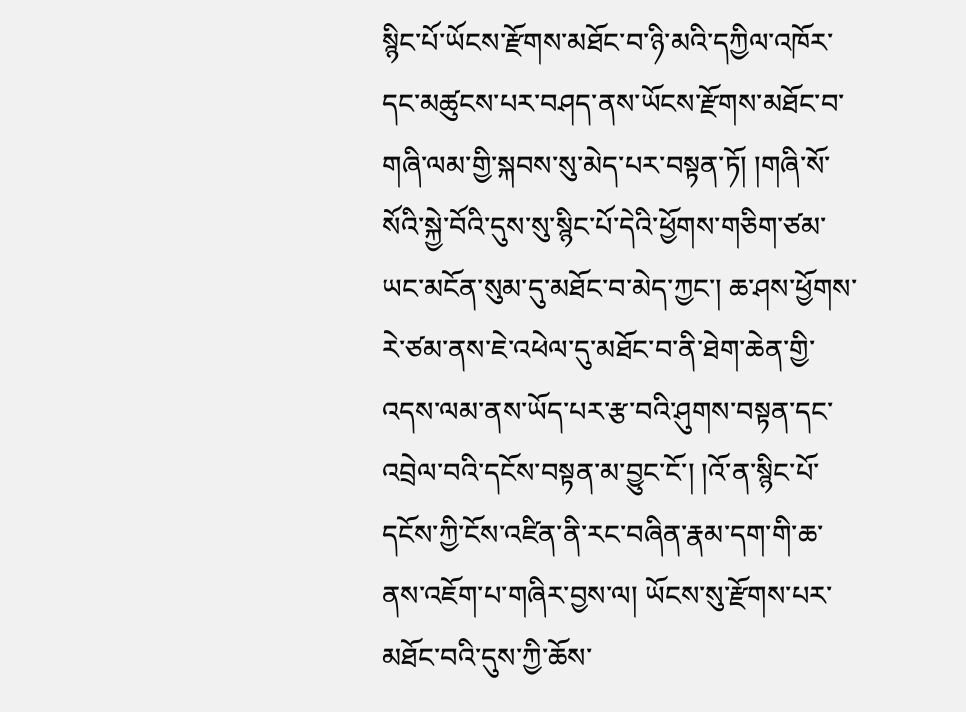སྙིང་པོ་ཡོངས་རྫོགས་མཐོང་བ་ཉི་མའི་དཀྱིལ་འཁོར་དང་མཚུངས་པར་བཤད་ནས་ཡོངས་རྫོགས་མཐོང་བ་གཞི་ལམ་གྱི་སྐབས་སུ་མེད་པར་བསྟན་ཏོ། །གཞི་སོ་སོའི་སྐྱེ་བོའི་དུས་སུ་སྙིང་པོ་དེའི་ཕྱོགས་གཅིག་ཙམ་ཡང་མངོན་སུམ་དུ་མཐོང་བ་མེད་ཀྱང་། ཆ་ཤས་ཕྱོགས་རེ་ཙམ་ནས་ཇེ་འཕེལ་དུ་མཐོང་བ་ནི་ཐེག་ཆེན་གྱི་འདས་ལམ་ནས་ཡོད་པར་རྩ་བའི་ཤུགས་བསྟན་དང་འབྲེལ་བའི་དངོས་བསྟན་མ་བྱུང་ངོ་། །འོ་ན་སྙིང་པོ་དངོས་ཀྱི་ངོས་འཛིན་ནི་རང་བཞིན་རྣམ་དག་གི་ཆ་ནས་འཇོག་པ་གཞིར་བྱས་ལ། ཡོངས་སུ་རྫོགས་པར་མཐོང་བའི་དུས་ཀྱི་ཆོས་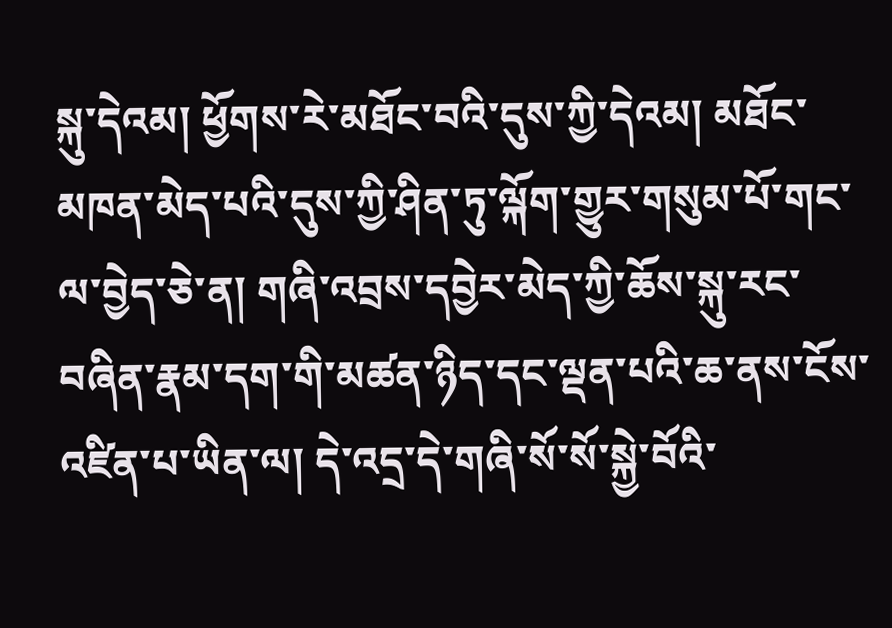སྐུ་དེའམ། ཕྱོགས་རེ་མཐོང་བའི་དུས་ཀྱི་དེའམ། མཐོང་མཁན་མེད་པའི་དུས་ཀྱི་ཤིན་ཏུ་ལྐོག་གྱུར་གསུམ་པོ་གང་ལ་བྱེད་ཅེ་ན། གཞི་འབྲས་དབྱེར་མེད་ཀྱི་ཆོས་སྐུ་རང་བཞིན་རྣམ་དག་གི་མཚན་ཉིད་དང་ལྡན་པའི་ཆ་ནས་ངོས་འཛིན་པ་ཡིན་ལ། དེ་འདྲ་དེ་གཞི་སོ་སོ་སྐྱེ་བོའི་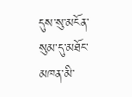དུས་སུ་མངོན་སུམ་དུ་མཐོང་མཁན་མི་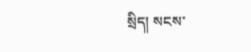སྲིད། སངས་